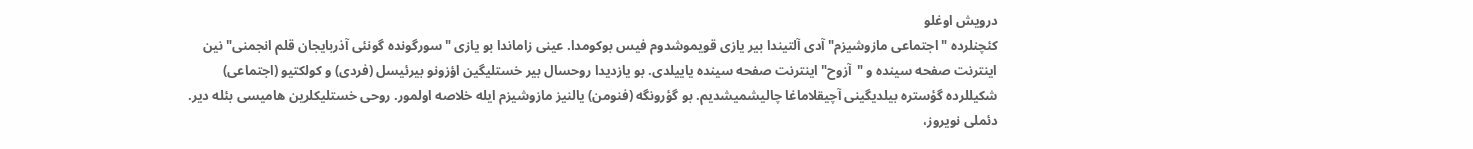درویش اوغلو
کئچنلرده "اجتماعی مازوشیزم" آدی آلتیندا بیر یازی قویموشدوم فیس بوکومدا. عینی زاماندا بو یازی "سورگونده گونئی آذربایجان قلم انجمنی" نین اینترنت صفحه سینده و "آزوح" اینترنت صفحه سینده یاییلدی. بو یازدیدا روحسال بیر خستلیگین اؤزونو بیرئیسل (فردی) و کولکتیو (اجتماعی) شکیللرده گؤستره بیلدیگینی آچیقلاماغا چالیشمیشدیم. بو گؤرونگه (فنومن) یالنیز مازوشیزم ایله خلاصه اولمور. روحی خستلیکلرین هامیسی بئله دیر. دئملی نویروز،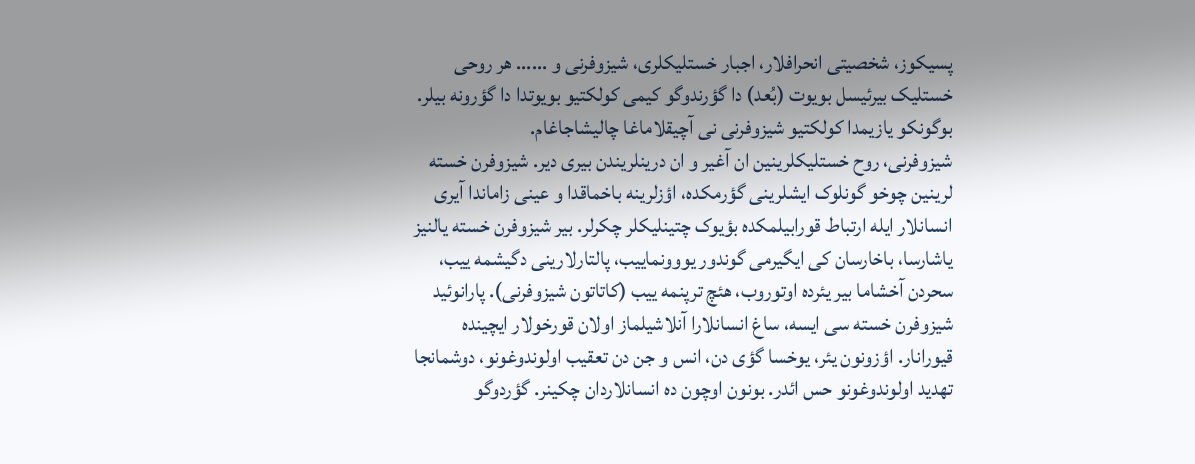پسیکوز، شخصیتی انحرافلار، اجبار خستلیکلری، شیزوفرنی و ...... هر روحی خستلیک بیرئیسل بویوت (بُعد) دا گؤرندوگو کیمی کولکتیو بویوتدا دا گؤرونه بیلر.
بوگونکو یازیمدا کولکتیو شیزوفرنی نی آچیقلاماغا چالیشاجاغام.
شیزوفرنی، روح خستلیکلرینین ان آغیر و ان درینلریندن بیری دیر. شیزوفرن خسته لرینین چوخو گونلوک ایشلرینی گؤرمکده، اؤزلرینه باخماقدا و عینی زاماندا آیری انسانلار ایله ارتباط قورابیلمکده بؤیوک چتینلیکلر چکرلر. بیر شیزوفرن خسته یالنیز یاشارسا، باخارسان کی ایگیرمی گوندور یووونماییب، پالتارلارینی دگیشمه ییب، سحردن آخشاما بیر یئرده اوتوروب، هئچ ترپنمه ییب (کاتاتون شیزوفرنی). پارانوئید شیزوفرن خسته سی ایسه، ساغ انسانلارا آنلاشیلماز اولان قورخولار ایچینده قیورانار. اؤزونون یئر، یوخسا گؤی دن، انس و جن دن تعقیب اولوندوغونو، دوشمانجا تهدید اولوندوغونو حس ائدر. بونون اوچون ده انسانلاردان چکینر. گؤردوگو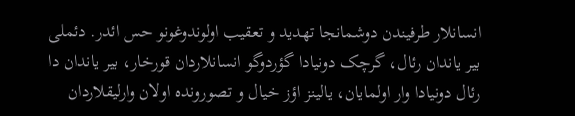انسانلار طرفیندن دوشمانجا تهدید و تعقیب اولوندوغونو حس ائدر. دئملی بیر یاندان رئال، گرچک دونیادا گؤردوگو انسانلاردان قورخار، بیر یاندان دا رئال دونیادا وار اولمایان، یالینز اؤز خیال و تصورونده اولان وارلیقلاردان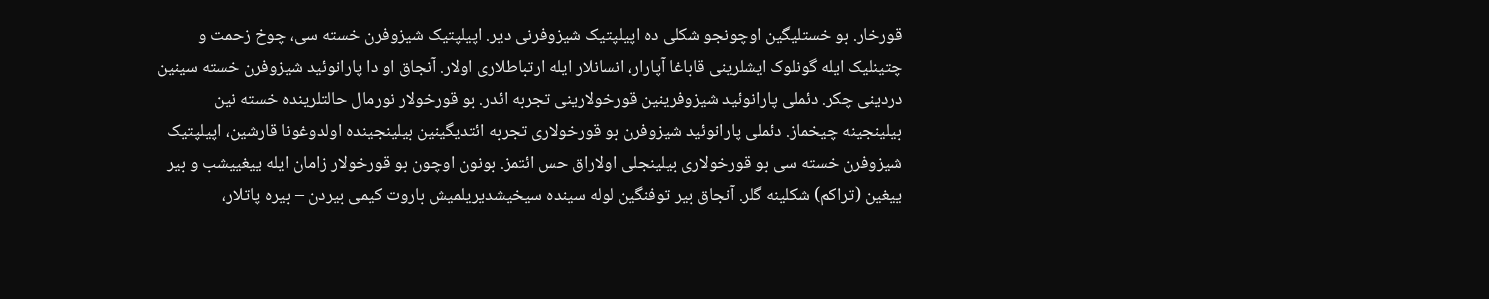قورخار. بو خستلیگین اوچونجو شکلی ده اپیلپتیک شیزوفرنی دیر. اپیلپتیک شیزوفرن خسته سی، چوخ زحمت و چتینلیک ایله گونلوک ایشلرینی قاباغا آپارار، انسانلار ایله ارتباطلاری اولار. آنجاق او دا پارانوئید شیزوفرن خسته سینین دردینی چکر. دئملی پارانوئید شیزوفرینین قورخولارینی تجربه ائدر. بو قورخولار نورمال حالتلرینده خسته نین بیلینجینه چیخماز. دئملی پارانوئید شیزوفرن بو قورخولاری تجربه ائتدیگینین بیلینجینده اولدوغونا قارشین، اپیلپتیک شیزوفرن خسته سی بو قورخولاری بیلینجلی اولاراق حس ائتمز. بونون اوچون بو قورخولار زامان ایله ییغییشب و بیر ییغین (تراکم) شکلینه گلر. آنجاق بیر توفنگین لوله سینده سیخیشدیریلمیش باروت کیمی بیردن – بیره پاتلار،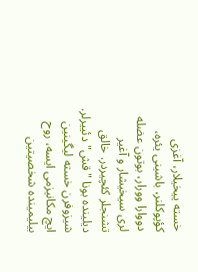خسته ییخیلار، آغزی کؤپوکلنر، باشینی یئره، دووارا وورار، بوتون عضله لری سیخیشار و آغیر تشنجلر کئچیردر. خالق دیلینده بونا "قش" دئییرلر.
شیزوفرن خسته لیگینین ایچ مکانیزمی ایسه، روح بیلیمینده شخصیتین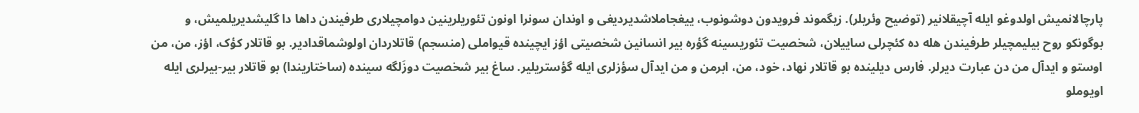پارچالانمیش اولدوغو ایله آچیقلانیر (توضیح وئریلر). زیگموند فرویدون دوشونوب، ییغجاملاشدیردیغی و اوندان سونرا اونون تئوریلرینین دوامچیلاری طرفیندن داها دا گلیشدیریلمیش، و بوگونکو روح بیلیمچیلر طرفیندن هله ده کئچرلی ساییلان، شخصیت تئوریسینه گؤره بیر انسانین شخصیتی اؤز ایچینده قیواملی (منسجم) قاتلاردان اولوشماقدادیر. بو قاتلار کؤک، اؤز، من، من اوستو و ایدآل من دن عبارت دیرلر. فارس دیلینده بو قاتلار نهاد، خود، من، ابرمن و من ایدآل سؤزلری ایله گؤستریلیر. ساغ بیر شخصیت دوزَلگه سینده (ساختاریندا) بو قاتلار بیر-بیرلری ایله اویوملو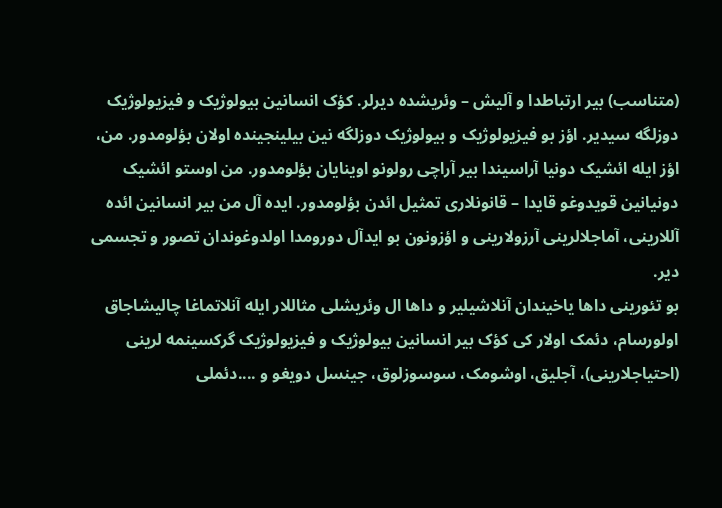(متناسب) بیر ارتباطدا و آلیش – وئریشده دیرلر. کؤک انسانین بیولوژیک و فیزیولوژیک دوزلگه سیدیر. اؤز بو فیزیولوژیک و بیولوژیک دوزلگه نین بیلینجینده اولان بؤلومدور. من، اؤز ایله ائشیک دونیا آراسیندا بیر آراچی رولونو اوینایان بؤلومدور. من اوستو ائشیک دونیانین قویدوغو قایدا – قانونلاری تمثیل ائدن بؤلومدور. ایده آل من بیر انسانین ائده آللارینی، آماجلالرینی آرزولارینی و اؤزونون بو ایدآل دورومدا اولدوغوندان تصور و تجسمی دیر.
بو تئورینی داها یاخیندان آنلاشیلیر و داها ال وئریشلی مثاللار ایله آنلاتماغا چالیشاجاق اولورسام، دئمک اولار کی کؤک بیر انسانین بیولوژیک و فیزیولوژیک گرکسینمه لرینی (احتیاجلارینی)، آجلیق، اوشومک، سوسوزلوق، جینسل دویغو و ....دئملی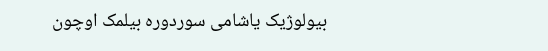بیولوژیک یاشامی سوردوره بیلمک اوچون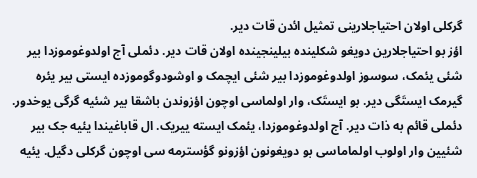گرکلی اولان احتیاجلارینی تمثیل ائدن قات دیر.
اؤز بو احتیاجلارین دویغو شکلینده بیلینجینده اولان قات دیر. دئملی آج اولدوغوموزدا بیر شئی یئمک، سوسوز اولدوغوموزدا بیر شئی ایچمک و اوشودوگوموزده ایستی بیر یئره گیرمک ایستَگی دیر. بو ایستَک، وار اولماسی اوچون اؤزوندن باشقا بیر شئیه گرگی یوخدور. دئملی قائم به ذات دیر. آج اولدوغوموزدا، یئمک ایسته ییریک. ال قاباغیندا یئیه جک بیر شئیین وار اولوب اولماماسی بو دویغونون اؤزونو گؤسترمه سی اوچون گرکلی دگیل. یئیه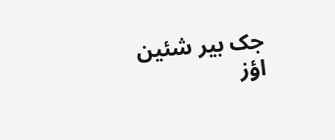جک بیر شئین اؤز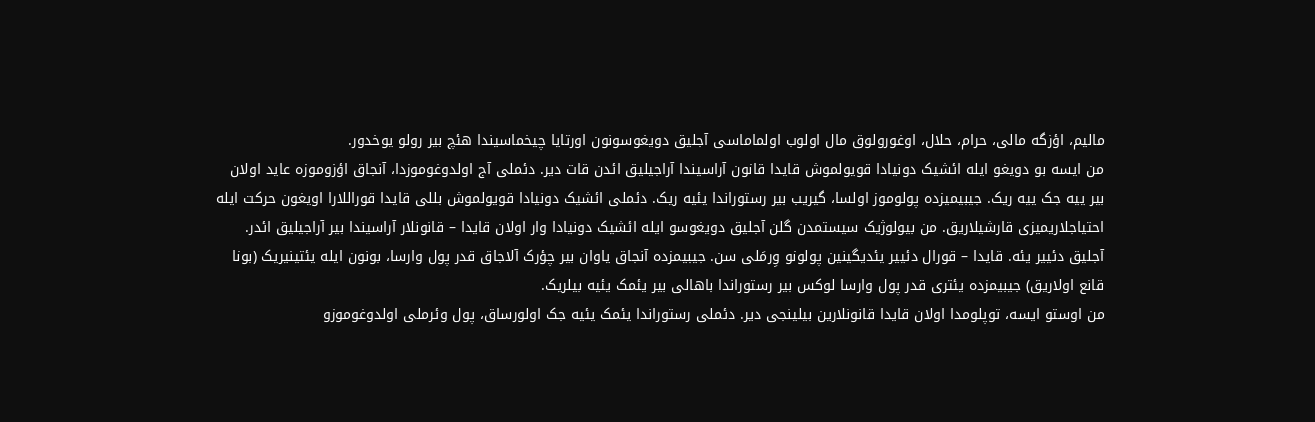مالیم، اؤزگه مالی، حرام، حلال، اوغورولوق مال اولوب اولماماسی آجلیق دویغوسونون اورتایا چیخماسیندا هئچ بیر رولو یوخدور.
من ایسه بو دویغو ایله ائشیک دونیادا قویولموش قایدا قانون آراسیندا آراجیلیق ائدن قات دیر. دئملی آج اولدوغوموزدا، آنجاق اؤزوموزه عاید اولان بیر ییه جک ییه ریک. جیبیمیزده پولوموز اولسا، گیریب بیر رستوراندا یئیه ریک. دئملی ائشیک دونیادا قویولموش بللی قایدا قوراللارا اویغون حرکت ایله احتیاجلاریمیزی قارشیلاریق. من بیولوژیک سیستمدن گلن آجلیق دویغوسو ایله ائشیک دونیادا وار اولان قایدا – قانونلار آراسیندا بیر آراجیلیق ائدر. آجلیق دئییر یئه. قایدا – قورال دئییر یئدیگینین پولونو وِرمَلی سن. جیبیمزده آنجاق یاوان بیر چؤرک آلاجاق قدر پول وارسا، بونون ایله یئتینیریک (بونا قانع اولاریق) جیبیمزده یئتری قدر پول وارسا لوکس بیر رستوراندا باهالی بیر یئمک یئیه بیلریک.
من اوستو ایسه، توپلومدا اولان قایدا قانونلارین بیلینجی دیر. دئملی رستوراندا یئمک یئیه جک اولورساق، پول وئرملی اولدوغوموزو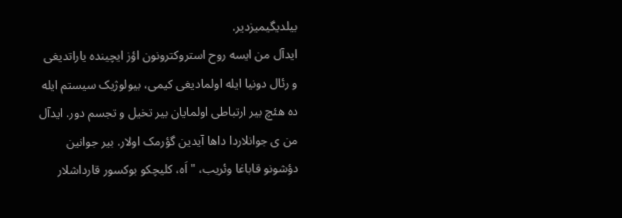بیلدیگیمیزدیر.
ایدآل من ایسه روح استروکترونون اؤز ایچینده یاراتدیغی و رئال دونیا ایله اولمادیغی کیمی، بیولوژیک سیستم ایله ده هئچ بیر ارتباطی اولمایان بیر تخیل و تجسم دور. ایدآل من ی جوانلاردا داها آیدین گؤرمک اولار. بیر جوانین دؤشونو قاباغا وئریب، "اَه، کلیچکو بوکسور قارداشلار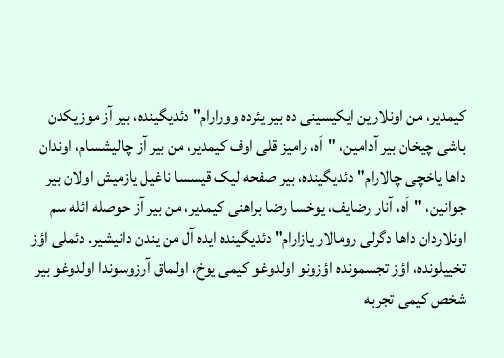کیمدیر، من اونلارین ایکیسینی ده بیر یئرده وورارام" دئدیگینده، بیر آز موزیکدن باشی چیخان بیر آدامین، "اَه، رامیز قلی اوف کیمدیر، من بیر آز چالیشسام، اوندان داها یاخچی چالارام" دئدیگینده، بیر صفحه لیک قیسسا ناغیل یازمیش اولان بیر جوانین، "اَه، آنار رضایف، یوخسا رضا براهنی کیمدیر، من بیر آز حوصله ائله سم اونلاردان داها دگرلی رومالار یازارام" دئدیگینده ایده آل من یندن دانیشیر. دئملی اؤز تخییلونده، اؤز تجسمونده اؤزونو اولدوغو کیمی یوخ، اولماق آرزوسوندا اولدوغو بیر شخص کیمی تجربه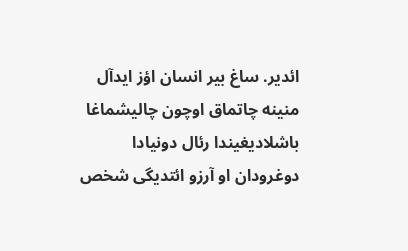ائدیر. ساغ بیر انسان اؤز ایدآل منینه چاتماق اوچون چالیشماغا باشلادیغیندا رئال دونیادا دوغرودان او آرزو ائتدیگی شخص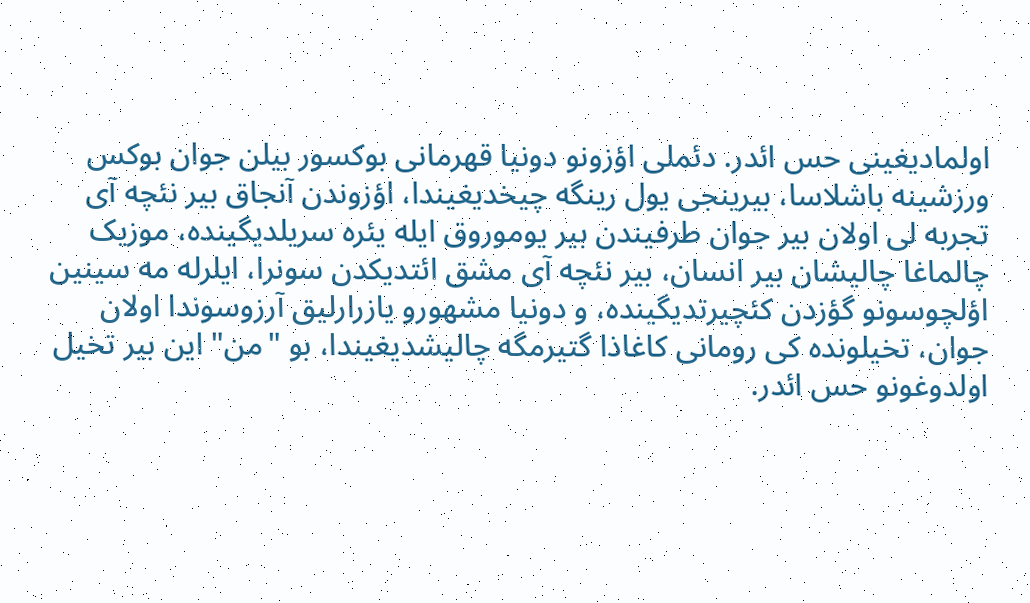اولمادیغینی حس ائدر. دئملی اؤزونو دونیا قهرمانی بوکسور بیلن جوان بوکس ورزشینه باشلاسا، بیرینجی یول رینگه چیخدیغیندا، اؤزوندن آنجاق بیر نئچه آی تجربه لی اولان بیر جوان طرفیندن بیر یوموروق ایله یئره سریلدیگینده، موزیک چالماغا چالیشان بیر انسان، بیر نئچه آی مشق ائتدیکدن سونرا، ایلرله مه سینین اؤلچوسونو گؤزدن کئچیرتدیگینده، و دونیا مشهورو یازرارلیق آرزوسوندا اولان جوان، تخیلونده کی رومانی کاغاذا گتیرمگه چالیشدیغیندا، بو "من" این بیر تخیل اولدوغونو حس ائدر.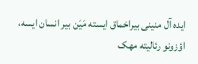ایده آل منینی بیراخماق ایسته مَیَن بیر انسان ایسه، اؤزونو رئالیته مهک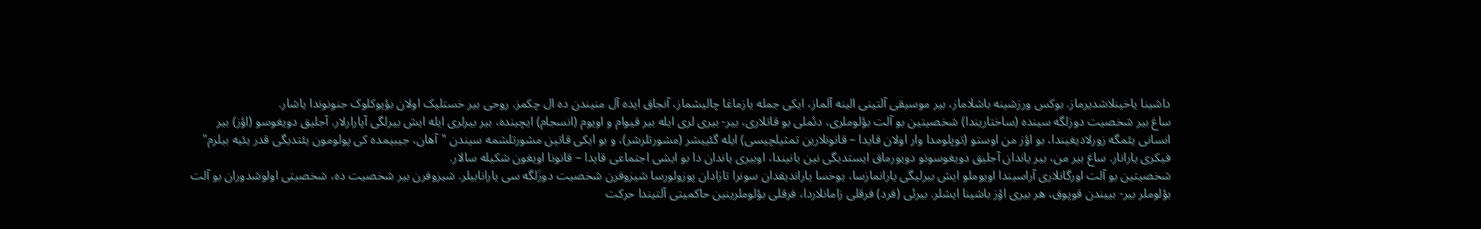داشینا یاخینلاشدیرماز. بوکس ورزشینه باشلاماز، بیر موسیقی آلتینی الینه آلماز، ایکی جمله یازماغا چالیشماز، آنجاق ایده آل منیندن ده ال چکمز. روحی بیر خستلیک اولان بؤیوکلوک جنونوندا یاشار.
ساغ بیر شخصیت دوزلگه سینده (ساختاریندا) شخصیتین بو آلت بؤلوملری، دئملی بو قاتلاری، بیر- بیری لری ایله بیر قیوام و اویوم (انسجام) ایچینده، بیر بیرلری ایله ایش بیرلگی آپارارلار. آجلیق دویغوسو (اؤز) بیر انسانی یئمگه زورلادیغیندا، بو اؤز من اوستو (توپلومدا وار اولان قایدا – قانونلارین تمثیلچیسی) ایله گئییشر (مشورتلرشر)، و بو ایکی قاتین مشورتلشمه سیندن "آهان، جیبیمده کی پولومون یئتدیگی قدر یئیه بیلرم" فیکری یارانار. ساغ بیر من، بیر یاندان آجلیق دویغوسونو دویورماق ایستدیگی نین یانیندا، اوبیری یاندان دا بو ایشی اجتماعی قایدا – قانونا اویغون شکیله سالار.
شخصیتین بو آلت اورگانلاری آراسیندا اویوملو ایش بیرلیگی یارانمازسا، یوخسا یاراندیقدان سونرا تازادان پوزولورسا شیزوفرن شخصیت دوزَلگه سی یارانابیلر. شیزوفرن بیر شخصیت ده، شخصیتی اولوشدوران بو آلت بؤلوملر بیر- بییندن قوپوق، هر بیری اؤز باشینا ایشلر. بیرئی (فرد) فرقلی زامانلاردا، فرقلی بؤلوملرینین حاکمیتی آلتیندا حرکت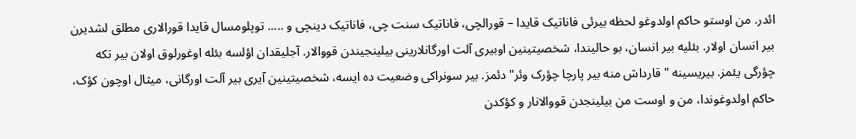ائدر. من اوستو حاکم اولدوغو لحظه بیرئی فاناتیک قایدا – قورالچی، فاناتیک سنت چی، فاناتیک دینچی و ..... توپلومسال قایدا قورالاری مطلق لشدیرن بیر انسان اولار. بئلیه بیر انسان، بو حالیندا، شخصیتینین اوبیری آلت اورگانلارینی بیلینجیندن قووالار. آجلیقدان اؤلسه بئله اوغورلوق اولان بیر تکه چؤرگی یئمز. بیریسینه "قارداش منه بیر پارچا چؤرک وئر" دئمز. بیر سونراکی وضعیت ده ایسه، شخصیتینین آیری بیر آلت اورگانی، میثال اوچون کؤک، حاکم اولدوغوندا، من و اوست من بیلینجدن قووالانار و کؤکدن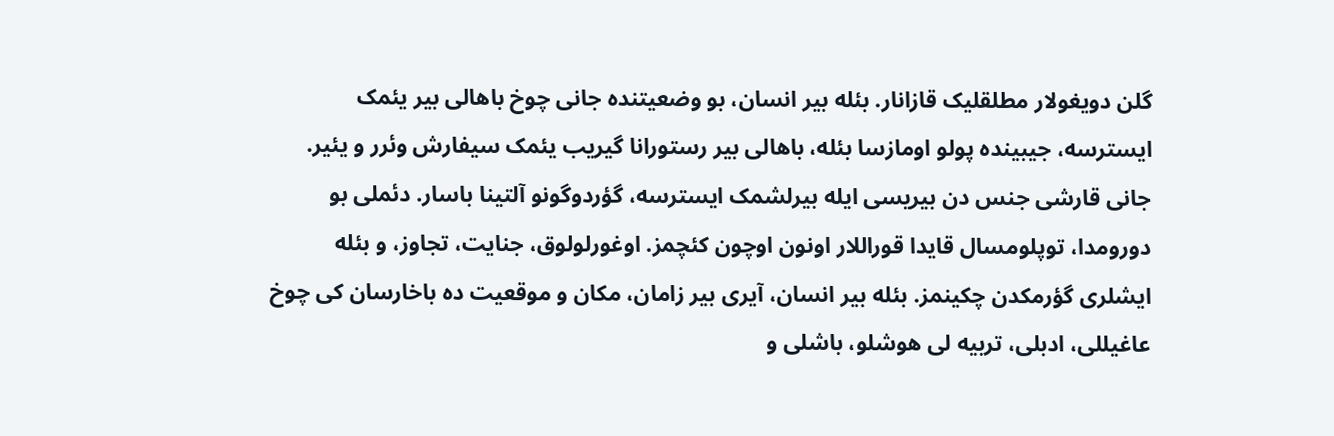گلن دویغولار مطلقلیک قازانار. بئله بیر انسان، بو وضعیتنده جانی چوخ باهالی بیر یئمک ایسترسه، جیبینده پولو اومازسا بئله، باهالی بیر رستورانا گیریب یئمک سیفارش وئرر و یئیر. جانی قارشی جنس دن بیریسی ایله بیرلشمک ایسترسه، گؤردوگونو آلتینا باسار. دئملی بو دورومدا، توپلومسال قایدا قوراللار اونون اوچون کئچمز. اوغورلولوق، جنایت، تجاوز، و بئله ایشلری گؤرمکدن چکینمز. بئله بیر انسان، آیری بیر زامان، مکان و موقعیت ده باخارسان کی چوخ عاغیللی، ادبلی، تربیه لی هوشلو، باشلی و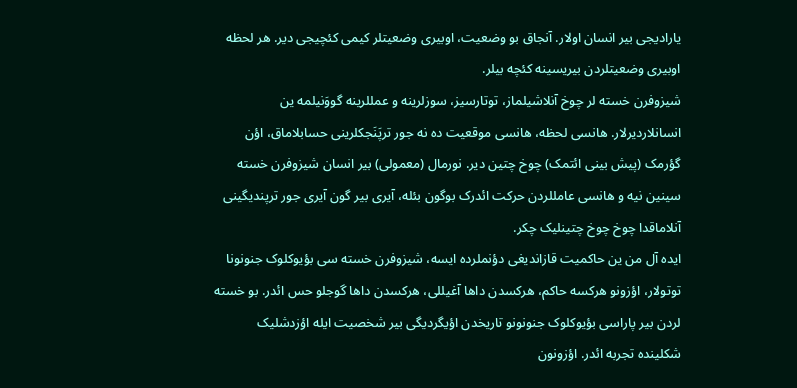یارادیجی بیر انسان اولار. آنجاق بو وضعیت، اوبیری وضعیتلر کیمی کئچیجی دیر. هر لحظه اوبیری وضعیتلردن بیریسینه کئچه بیلر.
شیزوفرن خسته لر چوخ آنلاشیلماز، توتارسیز، سوزلرینه و عمللرینه گووَنیلمه ین انسانلاردیرلار. هانسی لحظه، هانسی موقعیت ده نه جور ترپَنَجکلرینی حسابلاماق، اؤن گؤرمک (پیش بینی ائتمک) چوخ چتین دیر. نورمال (معمولی) بیر انسان شیزوفرن خسته سینین نیه و هانسی عامللردن حرکت ائدرک بوگون بئله، آیری بیر گون آیری جور ترپندیگینی آنلاماقدا چوخ چوخ چتینلیک چکر.
ایده آل من ین حاکمیت قازاندیغی دؤنملرده ایسه، شیزوفرن خسته سی بؤیوکلوک جنونونا توتولار، اؤزونو هرکسه حاکم، هرکسدن داها آغیللی، هرکسدن داها گوجلو حس ائدر. بو خسته لردن بیر پاراسی بؤیوکلوک جنونونو تاریخدن اؤیگردیگی بیر شخصیت ایله اؤزدشلیک شکلینده تجربه ائدر. اؤزونون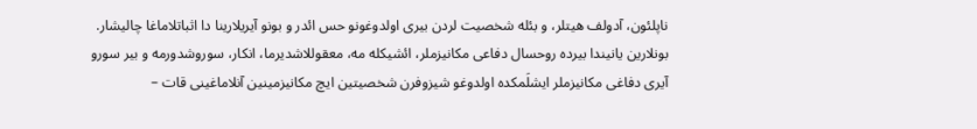ناپلئون، آدولف هیتلر، و بئله شخصیت لردن بیری اولدوغونو حس ائدر و بونو آیریلارینا دا اثباتلاماغا چالیشار.
بونلارین یانیندا بیرده روحسال دفاعی مکانیزملر، ائشیکله مه، معقوللاشدیرما، انکار، سوروشدورمه و بیر سورو آیری دفاغی مکانیزملر ایشلَمکده اولدوغو شیزوفرن شخصیتین ایچ مکانیزمینین آنلاماغینی قات –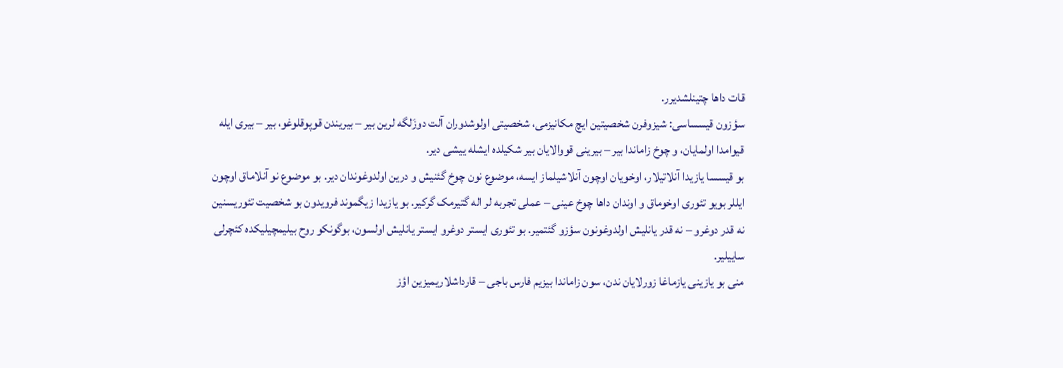قات داها چتینلشدیرر.
سؤزون قیسساسی: شیزوفرن شخصیتین ایچ مکانیزمی، شخصیتی اولوشدوران آلت دوزَلگه لرین بیر – بیریندن قوپوقلوغو، بیر – بیری ایله قیوامدا اولمایان، و چوخ زاماندا بیر – بیرینی قووالایان بیر شکیلده ایشله ییشی دیر.
بو قیسسا یازیدا آنلاتیلار، اوخویان اوچون آنلاشیلماز ایسه، موضوع نون چوخ گئنیش و درین اولدوغوندان دیر. بو موضوع نو آنلاماق اوچون ایللر بویو تئوری اوخوماق و اوندان داها چوخ عینی – عملی تجربه لر اله گتیرمک گرکیر. بو یازیدا زیگموند فرویدون بو شخصیت تئوریسنین نه قدر دوغرو – نه قدر یانلیش اولدوغونون سؤزو گئتمیر. بو تئوری ایستر دوغرو ایستر یانلیش اولسون، بوگونکو روح بیلیمچیلیکده کئچرلی ساییلیر.
منی بو یازینی یازماغا زورلایان ندن، سون زاماندا بیزیم فارس باجی – قارداشلاریمیزین اؤز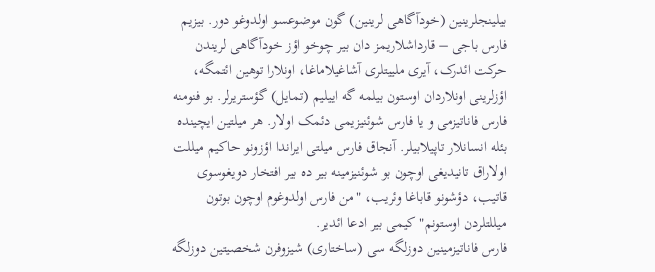بیلینجلرینین (خودآگاهی لرینین) گون موضوعسو اولدوغو دور. بیزیم فارس باجی – قارداشلاریمز دان بیر چوخو اؤز خودآگاهی لریندن حرکت ائدرک، آیری ملییتلری آشاغیلاماغا، اونلارا توهین ائتمگه، اؤزلرینی اونلاردان اوستون بیلمه گه اییلیم (تمایل) گؤستریرلر. بو فنومنه فارس فاناتیزمی و یا فارس شوئنیزیمی دئمک اولار. هر میلتین ایچینده بئله انسانلار تاپیلابیلر. آنجاق فارس میلتی ایراندا اؤزونو حاکیم میللت اولاراق تانیدیغی اوچون بو شوئنیزمینه بیر ده بیر افتخار دویغوسوی قاتیب، دؤشونو قاباغا وئریب، "من فارس اولدوغوم اوچون بوتون میللتلردن اوستونم" کیمی بیر ادعا ائدیر.
فارس فاناتیزمینین دوزلگه سی (ساختاری) شیزوفرن شخصیتین دوزلگه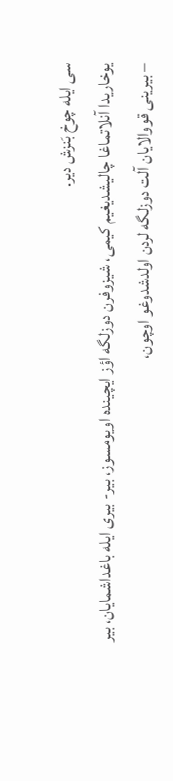سی ایله چوخ بَنزش دیر.
یوخاریدا آنلاتماغا چالیشدیغیم کیمی، شیزوفرن دوزلگه اؤز ایچینده اویومسوز، بیر- بیری ایله باغداشمایان، بیر – بیرینی قووالایان آلت دوزلگه لردن اولدشدوغو اوچون،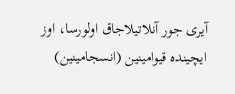آیری جور آنلاتیلاجاق اولورسا، اوز ایچینده قیوامینین (انسجامینین)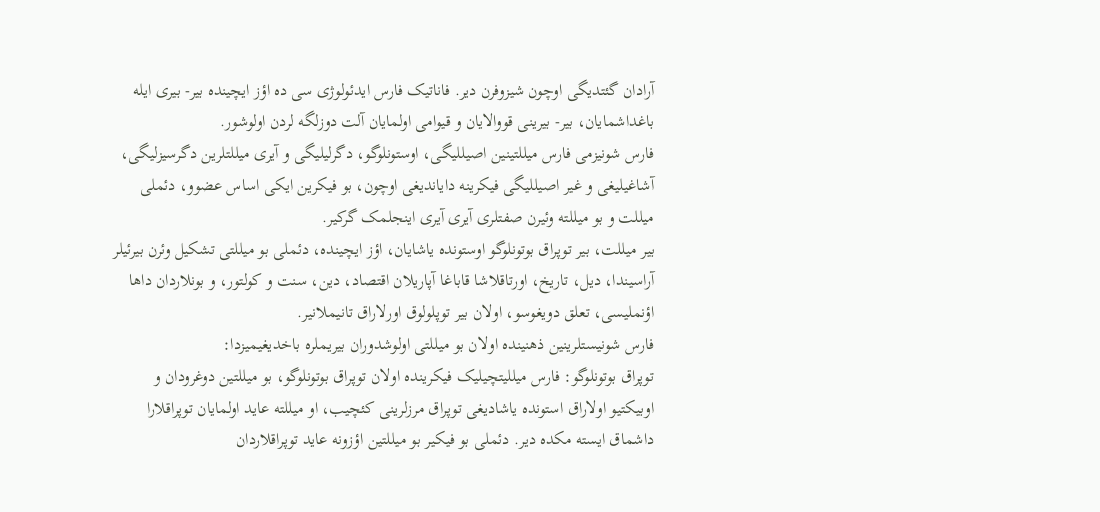آرادان گئتدیگی اوچون شیزوفرن دیر. فاناتیک فارس ایدئولوژی سی ده اؤز ایچینده بیر- بیری ایله باغداشمایان، بیر- بیرینی قووالایان و قیوامی اولمایان آلت دوزلگه لردن اولوشور.
فارس شونیزمی فارس میللتینین اصیللیگی، اوستونلوگو، دگرلیلیگی و آیری میللتلرین دگرسیزلیگی، آشاغیلیغی و غیر اصیللیگی فیکرینه دایاندیغی اوچون، بو فیکرین ایکی اساس عضوو، دئملی میللت و بو میللته وئیرن صفتلری آیری آیری اینجلمک گرکیر.
بیر میللت، بیر توپراق بوتونلوگو اوستونده یاشایان، اؤز ایچینده، دئملی بو میللتی تشکیل وئرن بیرئیلر آراسیندا، دیل، تاریخ، اورتاقلاشا قاباغا آپاریلان اقتصاد، دین، سنت و کولتور، و بونلاردان داها اؤنملیسی، تعلق دویغوسو، اولان بیر توپلولوق اورلاراق تانیملانیر.
فارس شونیستلرینین ذهنینده اولان بو میللتی اولوشدوران بیریملره باخدیغیمیزدا:
توپراق بوتونلوگو: فارس میللیتچیلیک فیکرینده اولان توپراق بوتونلوگو، بو میللتین دوغرودان و اوبیکتیو اولاراق استونده یاشادیغی توپراق مرزلرینی کئچیب، او میللته عاید اولمایان توپراقلارا داشماق ایسته مکده دیر. دئملی بو فیکیر بو میللتین اؤزونه عاید توپراقلاردان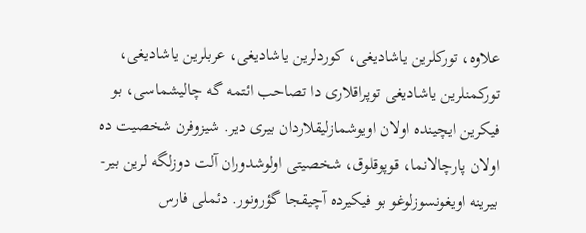علاوه، تورکلرین یاشادیغی، کوردلرین یاشادیغی، عربلرین یاشادیغی، تورکمنلرین یاشادیغی توپراقلاری دا تصاحب ائتمه گه چالیشماسی، بو فیکرین ایچینده اولان اویوشمازلیقلاردان بیری دیر. شیزوفرن شخصیت ده اولان پارچالانما، قوپوقلوق، شخصیتی اولوشدوران آلت دوزلگه لرین بیر- بیرینه اویغونسوزلوغو بو فیکیرده آچیقجا گؤرونور. دئملی فارس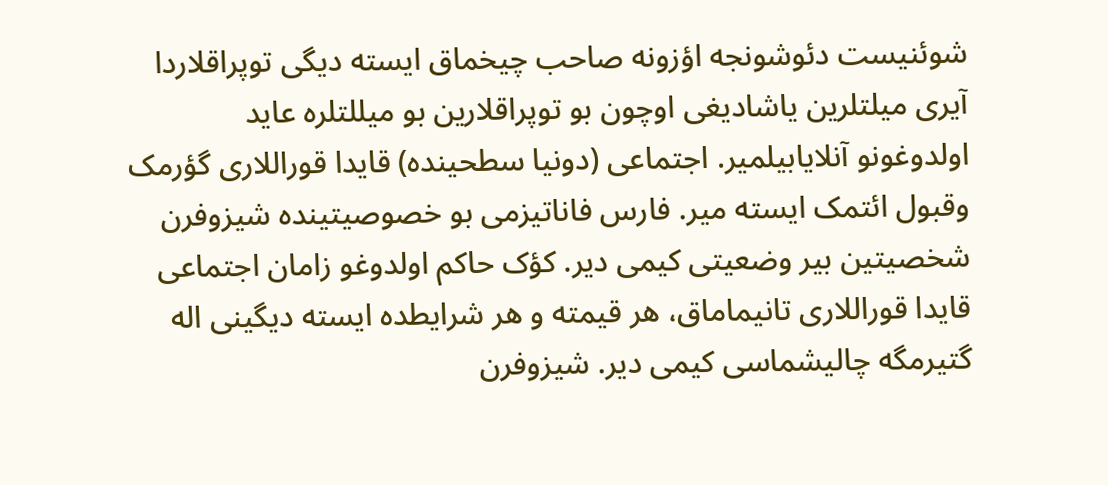شوئنیست دئوشونجه اؤزونه صاحب چیخماق ایسته دیگی توپراقلاردا آیری میلتلرین یاشادیغی اوچون بو توپراقلارین بو میللتلره عاید اولدوغونو آنلایابیلمیر. اجتماعی (دونیا سطحینده) قایدا قوراللاری گؤرمک وقبول ائتمک ایسته میر. فارس فاناتیزمی بو خصوصیتینده شیزوفرن شخصیتین بیر وضعیتی کیمی دیر. کؤک حاکم اولدوغو زامان اجتماعی قایدا قوراللاری تانیماماق، هر قیمته و هر شرایطده ایسته دیگینی اله گتیرمگه چالیشماسی کیمی دیر. شیزوفرن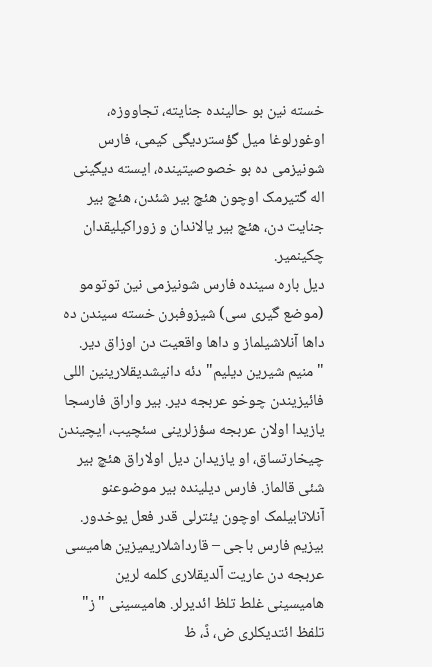خسته نین بو حالینده جنایته، تجاووزه، اوغورلوغا میل گؤستردیگی کیمی، فارس شونیزمی ده بو خصوصیتینده، ایسته دیگینی اله گتیرمک اوچون هئچ بیر شئدن، هئچ بیر جنایت دن، هئچ بیر یالاندان و زوراکیلیقدان چکینمیر.
دیل باره سینده فارس شونیزمی نین توتومو (موضع گیری سی) شیزوفبرن خسته سیندن ده داها آنلاشیلماز و داها واقعیت دن اوزاق دیر. "منیم شیرین دیلیم" دئه دانیشدیقلارینین اللی فائیزیندن چوخو عربجه دیر. بیر واراق فارسجا یازیدا اولان عربجه سؤزلرینی سئچیب، ایچیندن چیخارتساق، او یازیدان دیل اولاراق هئچ بیر شئی قالماز. فارس دیلینده بیر موضوعنو آنلاتابیلمک اوچون یئترلی قدر فعل یوخدور. بیزیم فارس باجی – قارداشلاریمیزین هامیسی عربجه دن عاریت آلدیقلاری کلمه لرین هامیسینی غلط تلظ ائدیرلر. هامیسینی "ز" تلفظ ائتدیکلری ض، ذً، ظ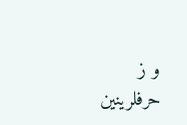و ز حرفلرینین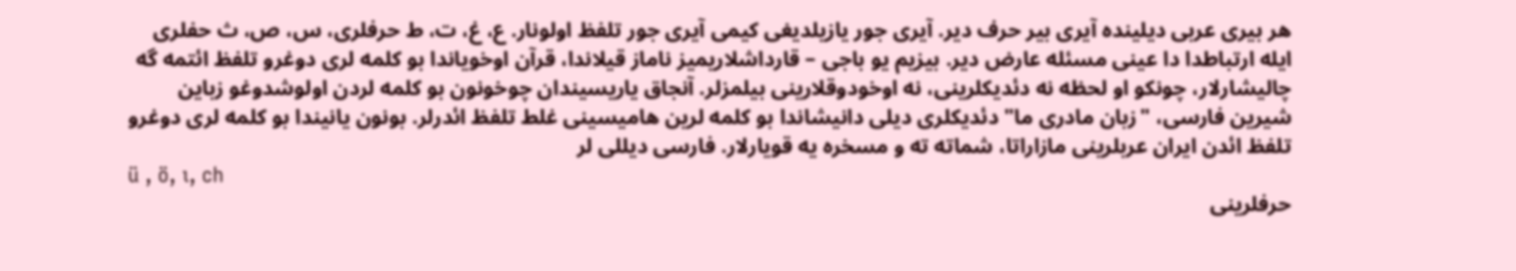هر بیری عربی دیلینده آیری بیر حرف دیر. آیری جور یازیلدیغی کیمی آیری جور تلفظ اولونار. ع، غ، ت، ط حرفلری، س، ص، ث حفلری ایله ارتباطدا دا عینی مسئله عارض دیر. بیزیم یو باجی – قارداشلاریمیز ناماز قیلاندا، قرآن اوخویاندا بو کلمه لری دوغرو تلفظ ائتمه گه چالیشارلار، چونکو او لحظه نه دئدیکلرینی، نه اوخودوقلارینی بیلمزلر. آنجاق یاریسیندان چوخونون بو کلمه لردن اولوشدوغو زباین شیرین فارسی، "زبان مادری ما" دئدیکلری دیلی دانیشاندا بو کلمه لرین هامیسینی غلط تلفظ ائدرلر. بونون یانیندا بو کلمه لری دوغرو تلفظ ائدن ایران عربلرینی مازاراتا، شماته ته و مسخره یه قویارلار. فارسی دیللی لر
ü , ö, ı, ch
حرفلرینی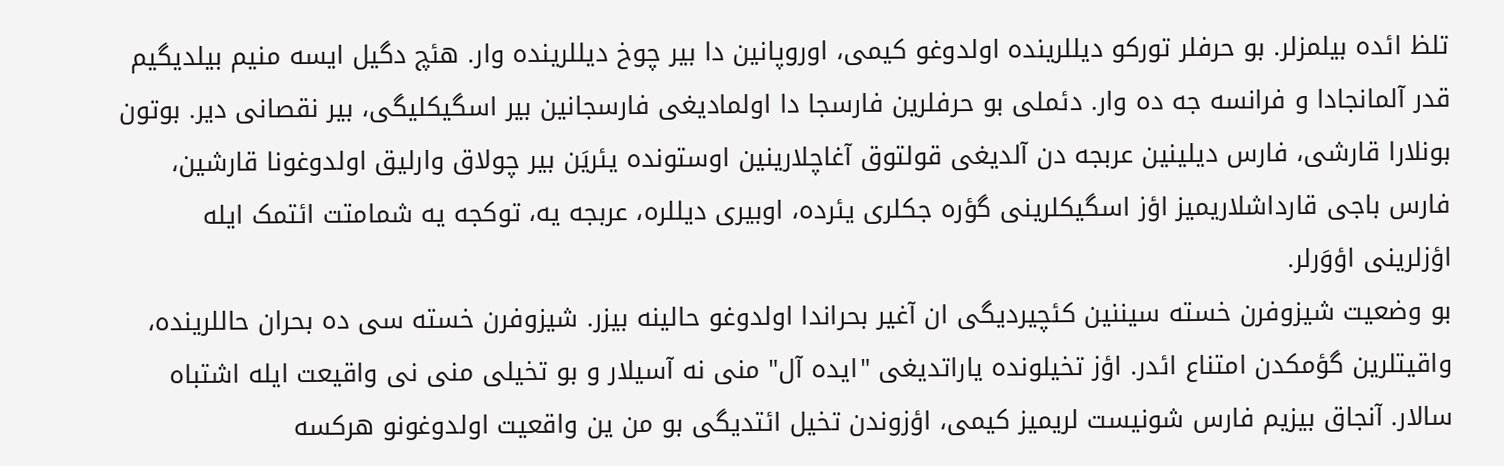تلظ ائده بیلمزلر. بو حرفلر تورکو دیللرینده اولدوغو کیمی، اوروپانین دا بیر چوخ دیللرینده وار. هئچ دگیل ایسه منیم بیلدیگیم قدر آلمانجادا و فرانسه جه ده وار. دئملی بو حرفلرین فارسجا دا اولمادیغی فارسجانین بیر اسگیکلیگی، بیر نقصانی دیر. بوتون بونلارا قارشی، فارس دیلینین عربجه دن آلدیغی قولتوق آغاچلارینین اوستونده یئریَن بیر چولاق وارلیق اولدوغونا قارشین، فارس باجی قارداشلاریمیز اؤز اسگیکلرینی گؤره جکلری یئرده، اوبیری دیللره، عربجه یه، توکجه یه شمامتت ائتمک ایله اؤزلرینی اؤوَرلر.
بو وضعیت شیزوفرن خسته سیننین کئچیردیگی ان آغیر بحراندا اولدوغو حالینه بیزر. شیزوفرن خسته سی ده بحران حاللرینده، واقیتلرین گؤمکدن امتناع ائدر. اؤز تخیلونده یاراتدیغی "ایده آل" منی نه آسیلار و بو تخیلی منی نی واقیعت ایله اشتباه سالار. آنجاق بیزیم فارس شونیست لریمیز کیمی، اؤزوندن تخیل ائتدیگی بو من ین واقعیت اولدوغونو هرکسه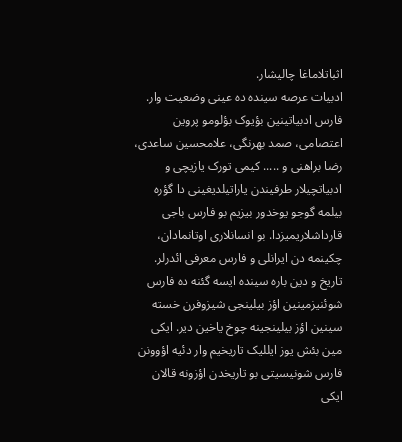اثباتلاماغا چالیشار.
ادبیات عرصه سینده ده عینی وضعیت وار. فارس ادبیاتینین بؤیوک بؤلومو پروین اعتصامی، صمد بهرنگی، علامحسین ساعدی، رضا براهنی و ..... کیمی تورک یازیچی و ادبیاتچیلار طرفیندن یاراتیلدیغینی دا گؤره بیلمه گوجو یوخدور بیزیم بو فارس باجی قارداشلاریمیزدا. بو انسانلاری اوتانمادان، چکینمه دن ایرانلی و فارس معرفی ائدرلر.
تاریخ و دین باره سینده ایسه گئنه ده فارس شوئنیزمینین اؤز بیلینجی شیزوفرن خسته سینین اؤز بیلینجینه چوخ یاخین دیر. ایکی مین بئش یوز ایللیک تاریخیم وار دئیه اؤوونن فارس شونیسیتی بو تاریخدن اؤزونه قالان ایکی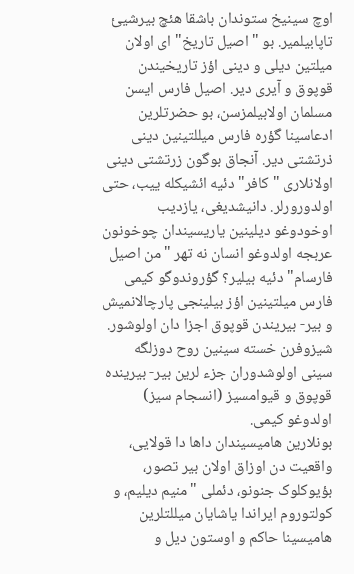اوچ سینیخ ستوندان باشقا هئچ بیرشیئ تاپابیلمیر. بو "اصیل تاریخ" ای اولان میلتین دیلی و دینی اؤز تاریخیندن قوپوق و آیری دیر. اصیل فارس ایسن مسلمان اولابیلمزسن، بو حضرتلرین ادعاسینا گؤره فارس میللتینین دینی ذرتشتی دیر. آنجاق بوگون زرتشتی دینی اولانلاری "کافر" دئیه ائشیکله ییب، حتی اولدورورلر. دانیشدیغی، یازدیب اوخودوغو دیلینین یاریسیندان چوخونون عربجه اولدوغو انسان نه تهر "من اصیل فارسام" دئیه بیلیر؟ گؤروندوگو کیمی فارس میلتینین اؤز بیلینجی پارچالانمیش و بیر- بیریندن قوپوق اجزا دان اولوشور. شیزوفرن خسته سینین روح دوزلگه سینی اولوشدوران جزء لرین بیر- بیرینده قوپوق و قیوامسیز (انسجام سیز) اولدوغو کیمی.
بونلارین هامیسیندان داها دا قولایی، واقعیت دن اوزاق اولان بیر تصور، بؤیوکلوک جنونو، دئملی "منیم دیلیم، و کولتوروم ایراندا یاشایان میللتلرین هامیسینا حاکم و اوستون دیل و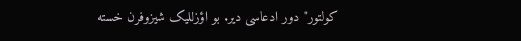کولتور" دور ادعاسی دیر. بو اؤزللیک شیزوفرن خسته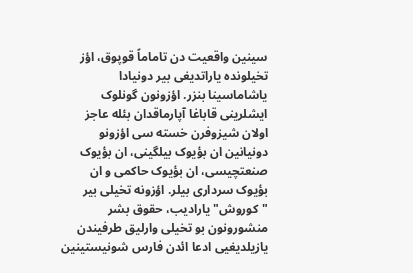سینین واقعیت دن تاماماً قوپوق، اؤز تخیلونده یاراتدیغی بیر دونیادا یاشاماسینا بنزر. اؤزونون گونلوک ایشلرینی قاباغا آپارماقدان بئله عاجز اولان شیزوفرن خسته سی اؤزونو دونیانین ان بؤیوک بیلگینی، ان بؤیوک صنعتچیسی، ان بؤیوک حاکمی و ان بؤیوک سرداری بیلر. اؤزونه تخیلی بیر "کوروش" یارادیب، حقوق بشر منشورونون بو تخیلی وارلیق طرفیندن یازیلدیغیی ادعا ائدن فارس شونیستینین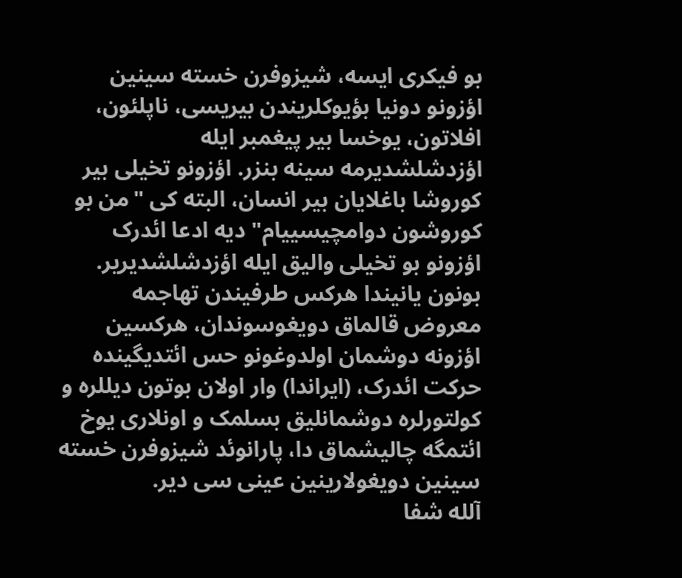بو فیکری ایسه، شیزوفرن خسته سینین اؤزونو دونیا بؤیوکلریندن بیریسی، ناپلئون، افلاتون، یوخسا بیر پیغمبر ایله اؤزدشلشدیرمه سینه بنزر. اؤزونو تخیلی بیر کوروشا باغلایان بیر انسان، البته کی "من بو کوروشون دوامچیسییام" دیه ادعا ائدرک اؤزونو بو تخیلی والیق ایله اؤزدشلشدیریر. بونون یانیندا هرکس طرفیندن تهاجمه معروض قالماق دویغوسوندان، هرکسین اؤزونه دوشمان اولدوغونو حس ائتدیگینده حرکت ائدرک، (ایراندا) وار اولان بوتون دیللره و کولتورلره دوشمانلیق بسلمک و اونلاری یوخ ائتمگه چالیشماق دا، پارانوئد شیزوفرن خسته سینین دویغولارینین عینی سی دیر.
آلله شفا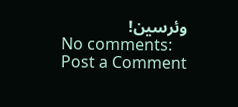وئرسین!
No comments:
Post a Comment